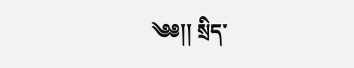༄༅།། སྲིད་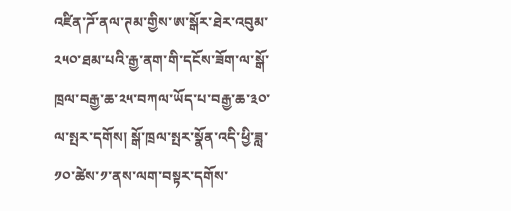འཛིན་ཌོ་ནལ་ཊམ་གྱིས་ཨ་སྒོར་ཐེར་འབུམ་༢༥༠་ཐམ་པའི་རྒྱ་ནག་གི་དངོས་ཟོག་ལ་སྒོ་ཁྲལ་བརྒྱ་ཆ་༢༥་བཀལ་ཡོད་པ་བརྒྱ་ཆ་༣༠་ལ་སྤར་དགོས། སྒོ་ཁྲལ་སྤར་སྣོན་འདི་ཕྱི་ཟླ་༡༠་ཚེས་༡་ནས་ལག་བསྟར་དགོས་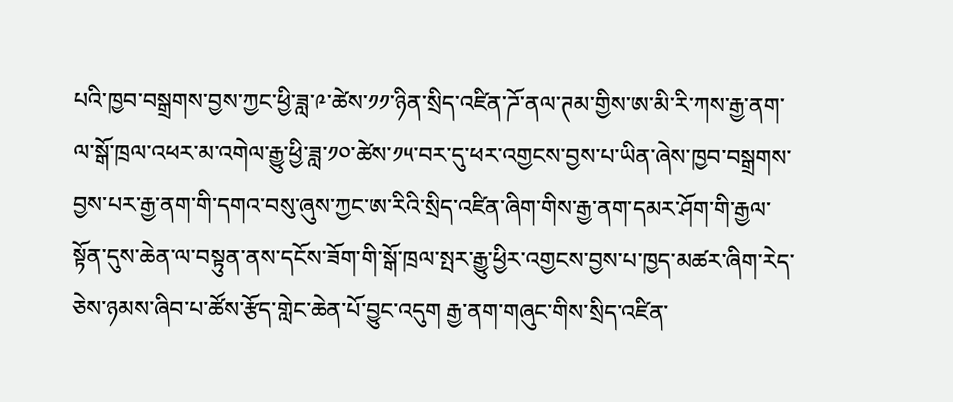པའི་ཁྱབ་བསྒྲགས་བྱས་ཀྱང་ཕྱི་ཟླ་༩་ཚེས་༡༡་ཉིན་སྲིད་འཛིན་ཌོ་ནལ་ཊམ་གྱིས་ཨ་མི་རི་ཀས་རྒྱ་ནག་ལ་སྒོ་ཁྲལ་འཕར་མ་འགེལ་རྒྱུ་ཕྱི་ཟླ་༡༠་ཚེས་༡༥་བར་དུ་ཕར་འགྱངས་བྱས་པ་ཡིན་ཞེས་ཁྱབ་བསྒྲགས་བྱས་པར་རྒྱ་ནག་གི་དགའ་བསུ་ཞུས་ཀྱང་ཨ་རིའི་སྲིད་འཛིན་ཞིག་གིས་རྒྱ་ནག་དམར་ཤོག་གི་རྒྱལ་སྟོན་དུས་ཆེན་ལ་བསྟུན་ནས་དངོས་ཟོག་གི་སྒོ་ཁྲལ་སྤར་རྒྱུ་ཕྱིར་འགྱངས་བྱས་པ་ཁྱད་མཚར་ཞིག་རེད་ཅེས་ཉམས་ཞིབ་པ་ཚོས་རྩོད་གླེང་ཆེན་པོ་བྱུང་འདུག རྒྱ་ནག་གཞུང་གིས་སྲིད་འཛིན་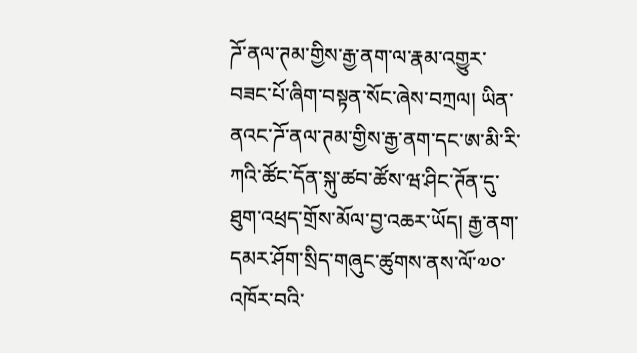ཌོ་ནལ་ཊམ་གྱིས་རྒྱ་ནག་ལ་རྣམ་འགྱུར་བཟང་པོ་ཞིག་བསྟན་སོང་ཞེས་བཀྲལ། ཡིན་ནའང་ཌོ་ནལ་ཊམ་གྱིས་རྒྱ་ནག་དང་ཨ་མི་རི་ཀའི་ཚོང་དོན་སྐུ་ཚབ་ཚོས་ཝ་ཤིང་ཊོན་དུ་ཐུག་འཕྲད་གྲོས་མོལ་བྱ་འཆར་ཡོད། རྒྱ་ནག་དམར་ཤོག་སྲིད་གཞུང་ཚུགས་ནས་ལོ་༧༠་འཁོར་བའི་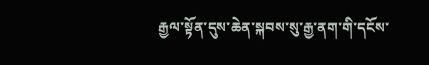རྒྱལ་སྟོན་དུས་ཆེན་སྐབས་སུ་རྒྱ་ནག་གི་དངོས་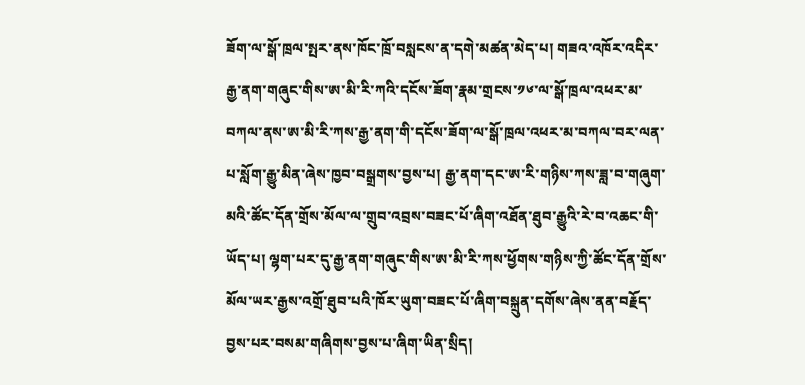ཟོག་ལ་སྒོ་ཁྲལ་སྤར་ནས་ཁོང་ཁྲོ་བསླངས་ན་དགེ་མཚན་མེད་པ། གཟའ་འཁོར་འདིར་རྒྱ་ནག་གཞུང་གིས་ཨ་མི་རི་ཀའི་དངོས་ཟོག་རྣམ་གྲངས་༡༦་ལ་སྒོ་ཁྲལ་འཕར་མ་བཀལ་ནས་ཨ་མི་རི་ཀས་རྒྱ་ནག་གི་དངོས་ཟོག་ལ་སྒོ་ཁྲལ་འཕར་མ་བཀལ་བར་ལན་པ་སློག་རྒྱུ་མིན་ཞེས་ཁྱབ་བསྒྲགས་བྱས་པ། རྒྱ་ནག་དང་ཨ་རི་གཉིས་ཀས་ཟླ་བ་གཞུག་མའི་ཚོང་དོན་གྲོས་མོལ་ལ་གྲུབ་འབྲས་བཟང་པོ་ཞིག་འཐོན་ཐུབ་རྒྱུའི་རེ་བ་འཆང་གི་ཡོད་པ། ལྷག་པར་དུ་རྒྱ་ནག་གཞུང་གིས་ཨ་མི་རི་ཀས་ཕྱོགས་གཉིས་ཀྱི་ཚོང་དོན་གྲོས་མོལ་ཡར་རྒྱས་འགྲོ་ཐུབ་པའི་ཁོར་ཡུག་བཟང་པོ་ཞིག་བསྐྲུན་དགོས་ཞེས་ནན་བརྗོད་བྱས་པར་བསམ་གཞིགས་བྱས་པ་ཞིག་ཡིན་སྲིད།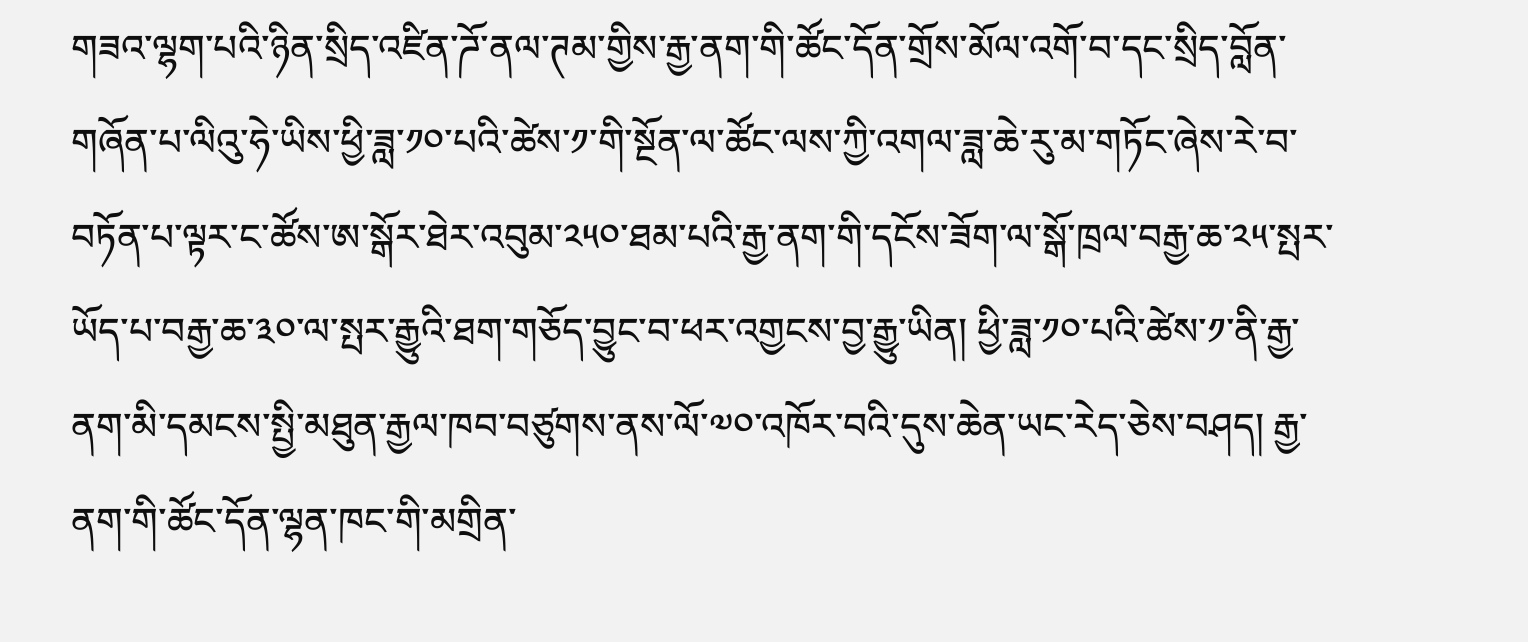གཟའ་ལྷག་པའི་ཉིན་སྲིད་འཛིན་ཌོ་ནལ་ཊམ་གྱིས་རྒྱ་ནག་གི་ཚོང་དོན་གྲོས་མོལ་འགོ་བ་དང་སྲིད་བློན་གཞོན་པ་ལིའུ་ཧེ་ཡིས་ཕྱི་ཟླ་༡༠་པའི་ཚེས་༡་གི་སྔོན་ལ་ཚོང་ལས་ཀྱི་འགལ་ཟླ་ཆེ་རུ་མ་གཏོང་ཞེས་རེ་བ་བཏོན་པ་ལྟར་ང་ཚོས་ཨ་སྒོར་ཐེར་འབུམ་༢༥༠་ཐམ་པའི་རྒྱ་ནག་གི་དངོས་ཟོག་ལ་སྒོ་ཁྲལ་བརྒྱ་ཆ་༢༥་སྤར་ཡོད་པ་བརྒྱ་ཆ་༣༠་ལ་སྤར་རྒྱུའི་ཐག་གཅོད་བྱུང་བ་ཕར་འགྱངས་བྱ་རྒྱུ་ཡིན། ཕྱི་ཟླ་༡༠་པའི་ཚེས་༡་ནི་རྒྱ་ནག་མི་དམངས་སྤྱི་མཐུན་རྒྱལ་ཁབ་བཙུགས་ནས་ལོ་༧༠་འཁོར་བའི་དུས་ཆེན་ཡང་རེད་ཅེས་བཤད། རྒྱ་ནག་གི་ཚོང་དོན་ལྷན་ཁང་གི་མགྲིན་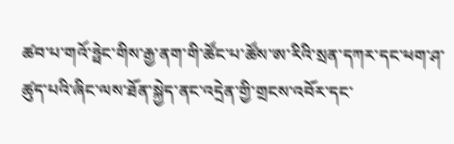ཚབ་པ་གའོ་ཧྥེང་གིས་རྒྱ་ནག་གི་ཚོང་པ་ཚོས་ཨ་རིའི་སྲན་དཀར་དང་ཕག་ཤ་ཚུད་པའི་ཞིང་ལས་ཐོན་སྐྱེད་ནང་འདྲེན་གྱི་གྲངས་འབོར་དང་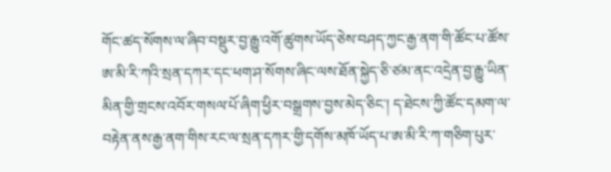གོང་ཚད་སོགས་ལ་ཞིབ་བསྡུར་བྱ་རྒྱུ་འགོ་ཚུགས་ཡོད་ཅེས་བཤད་ཀྱང་རྒྱ་ནག་གི་ཚོང་པ་ཚོས་ཨ་མི་རི་ཀའི་སྲན་དཀར་དང་ཕག་ཤ་སོགས་ཞིང་ལས་ཐོན་སྐྱེད་ཅི་ཙམ་ནང་འདྲེན་བྱ་རྒྱུ་ཡིན་མིན་གྱི་གྲངས་འབོར་གསལ་པོ་ཞིག་ཕྱིར་བསྒྲགས་བྱས་མེད་ཅིང་། ད་ཐེངས་ཀྱི་ཚོང་དམག་ལ་བརྟེན་ནས་རྒྱ་ནག་གིས་རང་ལ་སྲན་དཀར་གྱི་དགོས་མཁོ་ཡོད་པ་ཨ་མི་རི་ཀ་གཅིག་པུར་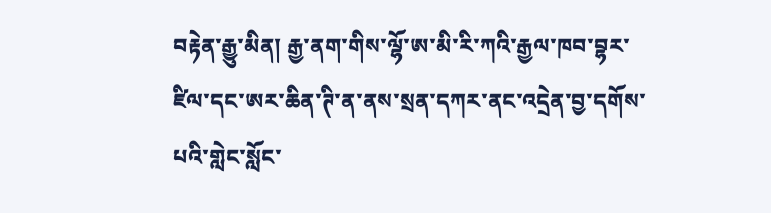བརྟེན་རྒྱུ་མིན། རྒྱ་ནག་གིས་ལྷོ་ཨ་མི་རི་ཀའི་རྒྱལ་ཁབ་བྷར་ཛིལ་དང་ཨར་ཆིན་ཊི་ན་ནས་སྲན་དཀར་ནང་འདྲེན་བྱ་དགོས་པའི་གླེང་སློང་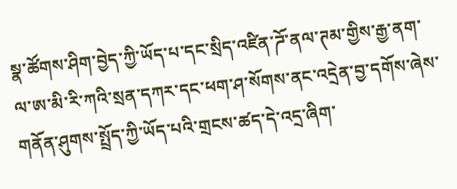སྣ་ཚོགས་ཤིག་བྱེད་ཀྱི་ཡོད་པ་དང་སྲིད་འཛིན་ཌོ་ནལ་ཊམ་གྱིས་རྒྱ་ནག་ལ་ཨ་མི་རི་ཀའི་སྲན་དཀར་དང་ཕག་ཤ་སོགས་ནང་འདྲེན་བྱ་དགོས་ཞེས་གནོན་ཤུགས་སྤྲོད་ཀྱི་ཡོད་པའི་གྲངས་ཚད་དེ་འདྲ་ཞིག་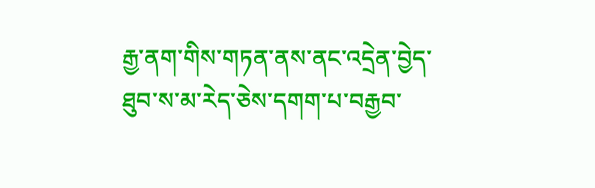རྒྱ་ནག་གིས་གཏན་ནས་ནང་འདྲེན་བྱེད་ཐུབ་ས་མ་རེད་ཅེས་དགག་པ་བརྒྱབ་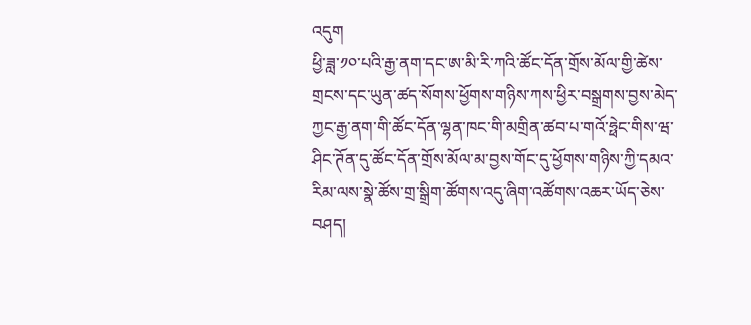འདུག
ཕྱི་ཟླ་༡༠་པའི་རྒྱ་ནག་དང་ཨ་མི་རི་ཀའི་ཚོང་དོན་གྲོས་མོལ་གྱི་ཚེས་གྲངས་དང་ཡུན་ཚད་སོགས་ཕྱོགས་གཉིས་ཀས་ཕྱིར་བསྒྲགས་བྱས་མེད་ཀྱང་རྒྱ་ནག་གི་ཚོང་དོན་ལྷན་ཁང་གི་མགྲིན་ཚབ་པ་གའོ་ཧྥེང་གིས་ཝ་ཤིང་ཊོན་དུ་ཚོང་དོན་གྲོས་མོལ་མ་བྱས་གོང་དུ་ཕྱོགས་གཉིས་ཀྱི་དམའ་རིམ་ལས་སྣེ་ཚོས་གྲ་སྒྲིག་ཚོགས་འདུ་ཞིག་འཚོགས་འཆར་ཡོད་ཅེས་བཤད།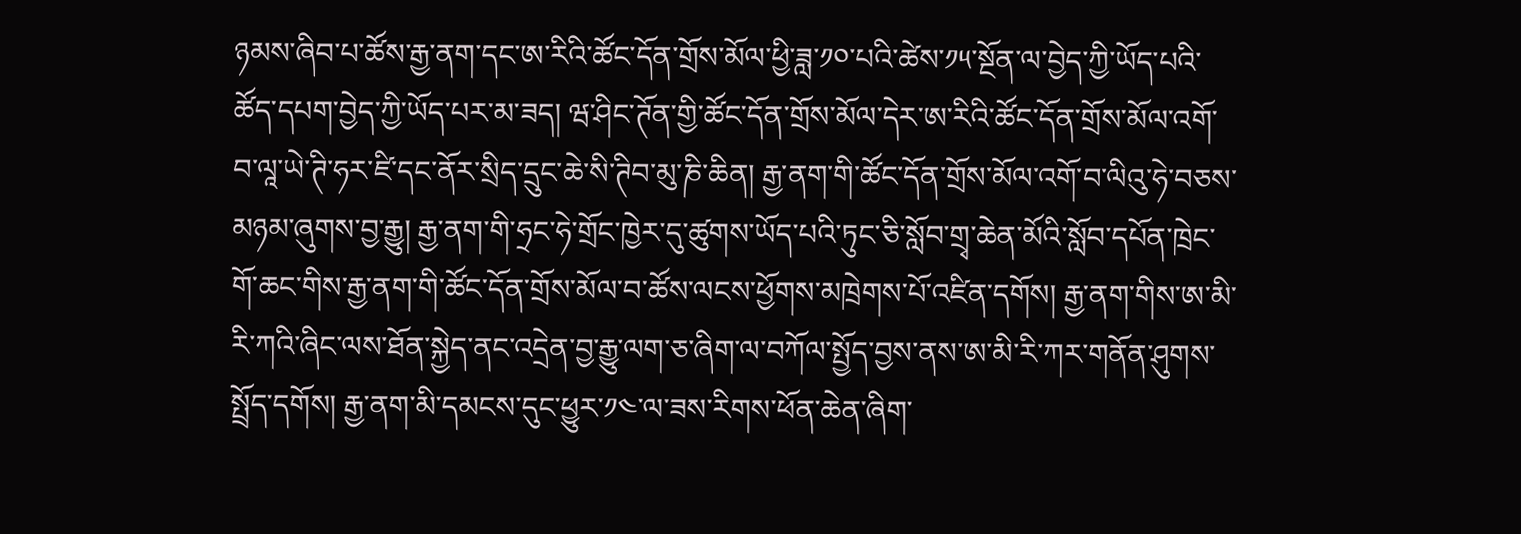ཉམས་ཞིབ་པ་ཚོས་རྒྱ་ནག་དང་ཨ་རིའི་ཚོང་དོན་གྲོས་མོལ་ཕྱི་ཟླ་༡༠་པའི་ཚེས་༡༥་སྔོན་ལ་བྱེད་ཀྱི་ཡོད་པའི་ཚོད་དཔག་བྱེད་ཀྱི་ཡོད་པར་མ་ཟད། ཝ་ཤིང་ཊོན་གྱི་ཚོང་དོན་གྲོས་མོལ་དེར་ཨ་རིའི་ཚོང་དོན་གྲོས་མོལ་འགོ་བ་ལཱ་ཡེ་ཊི་ཧར་ཛི་དང་ནོར་སྲིད་དྲུང་ཆེ་སི་ཊིབ་མུ་ཎི་ཆིན། རྒྱ་ནག་གི་ཚོང་དོན་གྲོས་མོལ་འགོ་བ་ལིའུ་ཧེ་བཅས་མཉམ་ཞུགས་བྱ་རྒྱུ། རྒྱ་ནག་གི་ཧྲང་ཧེ་གྲོང་ཁྱེར་དུ་ཚུགས་ཡོད་པའི་ཏུང་ཅི་སློབ་གྲྭ་ཆེན་མོའི་སློབ་དཔོན་ཁྲེང་གོ་ཆང་གིས་རྒྱ་ནག་གི་ཚོང་དོན་གྲོས་མོལ་བ་ཚོས་ལངས་ཕྱོགས་མཁྲེགས་པོ་འཛིན་དགོས། རྒྱ་ནག་གིས་ཨ་མི་རི་ཀའི་ཞིང་ལས་ཐོན་སྐྱེད་ནང་འདྲེན་བྱ་རྒྱུ་ལག་ཅ་ཞིག་ལ་བཀོལ་སྤྱོད་བྱས་ནས་ཨ་མི་རི་ཀར་གནོན་ཤུགས་སྤྲོད་དགོས། རྒྱ་ནག་མི་དམངས་དུང་ཕྱུར་༡༤་ལ་ཟས་རིགས་ཕོན་ཆེན་ཞིག་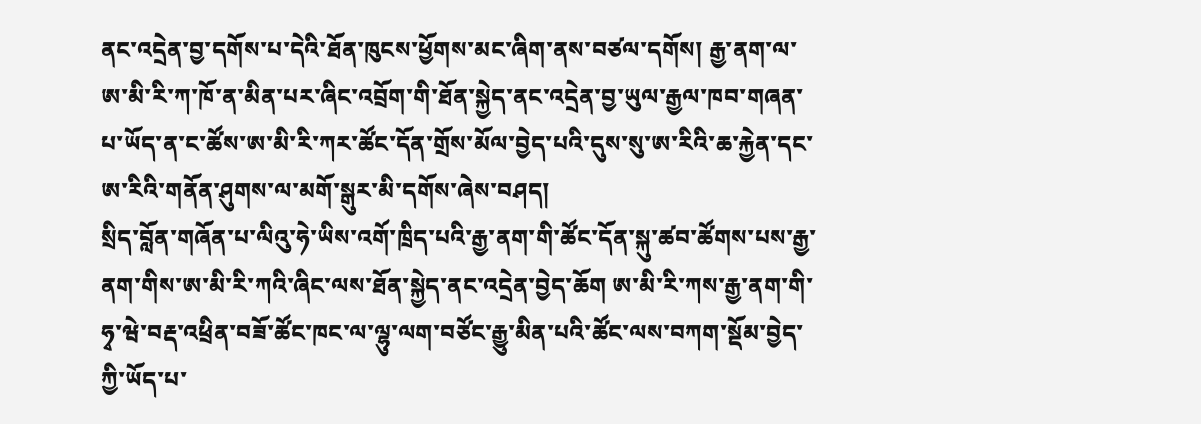ནང་འདྲེན་བྱ་དགོས་པ་དེའི་ཐོན་ཁུངས་ཕྱོགས་མང་ཞིག་ནས་བཙལ་དགོས། རྒྱ་ནག་ལ་ཨ་མི་རི་ཀ་ཁོ་ན་མིན་པར་ཞིང་འབྲོག་གི་ཐོན་སྐྱེད་ནང་འདྲེན་བྱ་ཡུལ་རྒྱལ་ཁབ་གཞན་པ་ཡོད་ན་ང་ཚོས་ཨ་མི་རི་ཀར་ཚོང་དོན་གྲོས་མོལ་བྱེད་པའི་དུས་སུ་ཨ་རིའི་ཆ་རྐྱེན་དང་ཨ་རིའི་གནོན་ཤུགས་ལ་མགོ་སྒུར་མི་དགོས་ཞེས་བཤད།
སྲིད་བློན་གཞོན་པ་ལིའུ་ཧེ་ཡིས་འགོ་ཁྲིད་པའི་རྒྱ་ནག་གི་ཚོང་དོན་སྐུ་ཚབ་ཚོགས་པས་རྒྱ་ནག་གིས་ཨ་མི་རི་ཀའི་ཞིང་ལས་ཐོན་སྐྱེད་ནང་འདྲེན་བྱེད་ཆོག ཨ་མི་རི་ཀས་རྒྱ་ནག་གི་ཧྭ་ཝེ་བརྡ་འཕྲིན་བཟོ་ཚོང་ཁང་ལ་ལྷུ་ལག་བཙོང་རྒྱུ་མིན་པའི་ཚོང་ལས་བཀག་སྡོམ་བྱེད་ཀྱི་ཡོད་པ་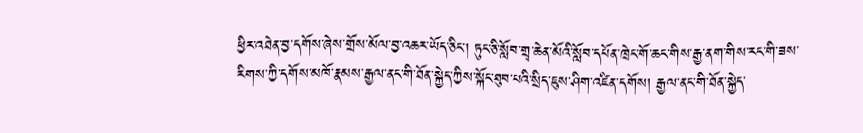ཕྱིར་འཐེན་བྱ་དགོས་ཞེས་གྲོས་མོལ་བྱ་འཆར་ཡོད་ཅིང་། ཏུང་ཅི་སློབ་གྲྭ་ཆེན་མོའི་སློབ་དཔོན་ཁྲེང་གོ་ཆང་གིས་རྒྱ་ནག་གིས་རང་གི་ཟས་རིགས་ཀྱི་དགོས་མཁོ་རྣམས་རྒྱལ་ནང་གི་ཐོན་སྐྱེད་ཀྱིས་སྐོང་ཐུབ་པའི་སྲིད་ཇུས་ཤིག་འཛིན་དགོས། རྒྱལ་ནང་གི་ཐོན་སྐྱེད་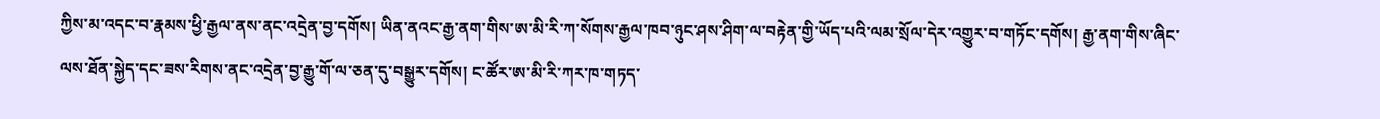ཀྱིས་མ་འདང་བ་རྣམས་ཕྱི་རྒྱལ་ནས་ནང་འདྲེན་བྱ་དགོས། ཡིན་ནའང་རྒྱ་ནག་གིས་ཨ་མི་རི་ཀ་སོགས་རྒྱལ་ཁབ་ཉུང་ཤས་ཤིག་ལ་བརྟེན་གྱི་ཡོད་པའི་ལམ་སྲོལ་དེར་འགྱུར་བ་གཏོང་དགོས། རྒྱ་ནག་གིས་ཞིང་ལས་ཐོན་སྐྱེད་དང་ཟས་རིགས་ནང་འདྲེན་བྱ་རྒྱུ་གོ་ལ་ཅན་དུ་བསྒྱུར་དགོས། ང་ཚོར་ཨ་མི་རི་ཀར་ཁ་གཏད་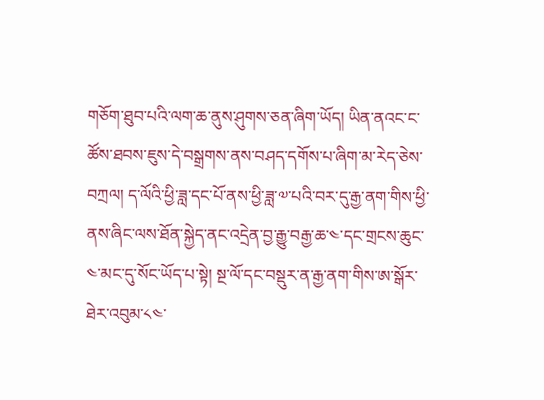གཅོག་ཐུབ་པའི་ལག་ཆ་ནུས་ཤུགས་ཅན་ཞིག་ཡོད། ཡིན་ནའང་ང་ཚོས་ཐབས་ཇུས་དེ་བསྒྲགས་ནས་བཤད་དགོས་པ་ཞིག་མ་རེད་ཅེས་བཀྲལ། ད་ལོའི་ཕྱི་ཟླ་དང་པོ་ནས་ཕྱི་ཟླ་༧་པའི་བར་དུ་རྒྱ་ནག་གིས་ཕྱི་ནས་ཞིང་ལས་ཐོན་སྐྱེད་ནང་འདྲེན་བྱ་རྒྱུ་བརྒྱ་ཆ་༤་དང་གྲངས་ཆུང་༤་མང་དུ་སོང་ཡོད་པ་སྟེ། སྔ་ལོ་དང་བསྡུར་ན་རྒྱ་ནག་གིས་ཨ་སྒོར་ཐེར་འབུམ་༨༤་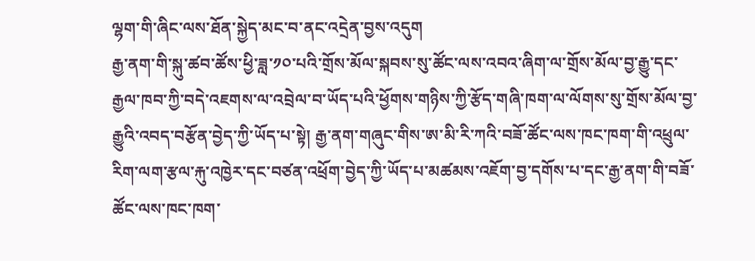ལྷག་གི་ཞིང་ལས་ཐོན་སྐྱེད་མང་བ་ནང་འདྲེན་བྱས་འདུག
རྒྱ་ནག་གི་སྐུ་ཚབ་ཚོས་ཕྱི་ཟླ་༡༠་པའི་གྲོས་མོལ་སྐབས་སུ་ཚོང་ལས་འབའ་ཞིག་ལ་གྲོས་མོལ་བྱ་རྒྱུ་དང་རྒྱལ་ཁབ་ཀྱི་བདེ་འཇགས་ལ་འབྲེལ་བ་ཡོད་པའི་ཕྱོགས་གཉིས་ཀྱི་རྩོད་གཞི་ཁག་ལ་ལོགས་སུ་གྲོས་མོལ་བྱ་རྒྱུའི་འབད་བརྩོན་བྱེད་ཀྱི་ཡོད་པ་སྟེ། རྒྱ་ནག་གཞུང་གིས་ཨ་མི་རི་ཀའི་བཟོ་ཚོང་ལས་ཁང་ཁག་གི་འཕྲུལ་རིག་ལག་རྩལ་རྐུ་འཁྱེར་དང་བཙན་འཕྲོག་བྱེད་ཀྱི་ཡོད་པ་མཚམས་འཇོག་བྱ་དགོས་པ་དང་རྒྱ་ནག་གི་བཟོ་ཚོང་ལས་ཁང་ཁག་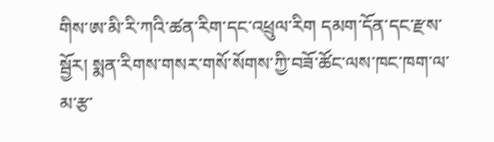གིས་ཨ་མི་རི་ཀའི་ཚན་རིག་དང་འཕྲུལ་རིག དམག་དོན་དང་རྫས་སྦྱོར། སྨན་རིགས་གསར་གསོ་སོགས་ཀྱི་བཟོ་ཚོང་ལས་ཁང་ཁག་ལ་མ་རྩ་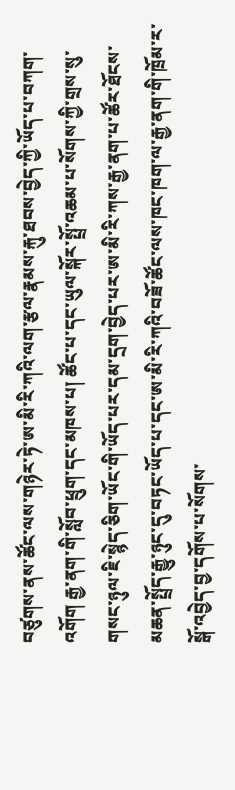བཙུགས་ནས་ཚོང་ལས་གཉེར་ཏེ་ཨ་མི་རི་ཀའི་ལག་རྩལ་རྣམས་རྐུ་ཐབས་བྱེད་ཀྱི་ཡོད་པ་བཀག་འགོག རྒྱ་ནག་གི་སློབ་ཕྲུག་དང་མཁས་པ། ཚོང་པ་དང་ཡུལ་སྐོར་སྤྲོ་འཆམ་པ་སོགས་ཀྱི་གྲས་སུ་གསང་ཉུལ་ཇི་སྙེད་ཅིག་ཡོང་གི་ཡོད་པར་དམ་དྲག་བྱེད་པར་ཨ་མི་རི་ཀས་རྒྱ་ནག་པ་ཚོར་ཐོངས་མཆན་སྤྲོད་རྒྱུ་ཉུང་དུ་བཏང་ཡོད་པ་དང་ཨ་མི་རི་ཀའི་བཟོ་ཚོང་ལས་ཁང་ཁག་ལ་རྒྱ་ནག་གི་ཁྲོམ་ར་སྒོ་འབྱེད་བྱ་དགོས་པ་སོགས་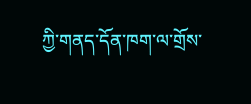ཀྱི་གནད་དོན་ཁག་ལ་གྲོས་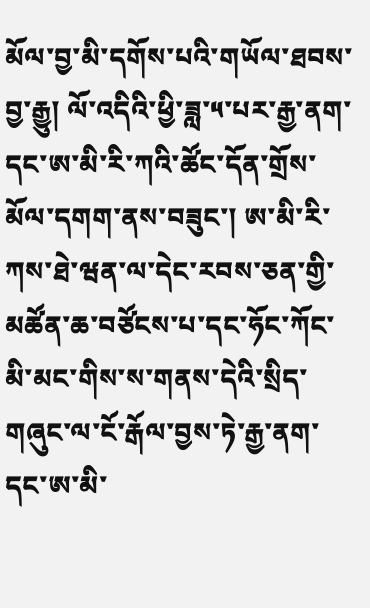མོལ་བྱ་མི་དགོས་པའི་གཡོལ་ཐབས་བྱ་རྒྱུ། ལོ་འདིའི་ཕྱི་ཟླ་༥་པར་རྒྱ་ནག་དང་ཨ་མི་རི་ཀའི་ཚོང་དོན་གྲོས་མོལ་དགག་ནས་བཟུང་། ཨ་མི་རི་ཀས་ཐེ་ཝན་ལ་དེང་རབས་ཅན་གྱི་མཚོན་ཆ་བཙོངས་པ་དང་ཧོང་ཀོང་མི་མང་གིས་ས་གནས་དེའི་སྲིད་གཞུང་ལ་ངོ་རྒོལ་བྱས་ཏེ་རྒྱ་ནག་དང་ཨ་མི་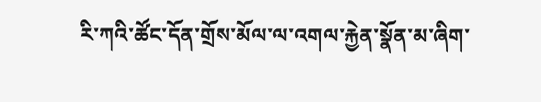རི་ཀའི་ཚོང་དོན་གྲོས་མོལ་ལ་འགལ་རྐྱེན་སྣོན་མ་ཞིག་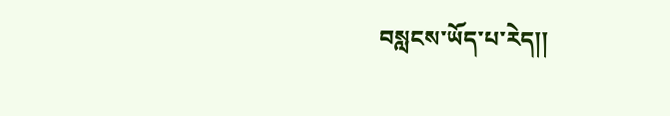བསླངས་ཡོད་པ་རེད།།